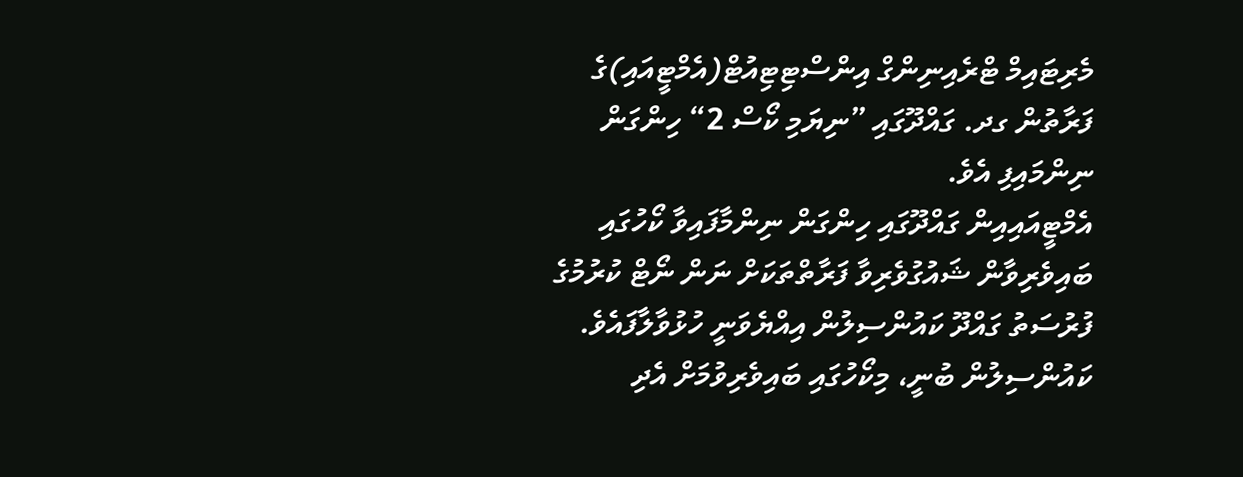މެރިޓައިމް ޓްރެއިނިންގް އިންސްޓިޓިއުޓް(އެމްޓީއައި)ގެ ފަރާތުން ގދ. ގައްދޫގައި ”ނިޔަމި ކޯސް 2“ ހިންގަން ނިންމައިފި އެވެ.
އެމްޓީއައިއިން ގައްދޫގައި ހިންގަން ނިންމާފައިވާ ކޯހުގައި ބައިވެރިވާން ޝައުގުވެރިވާ ފަރާތްތަކަށް ނަން ނޯޓް ކުރުމުގެ ފުރުސަތު ގައްދޫ ކައުންސިލުން އިއްޔެވަނީ ހުޅުވާލާފައެވެ.
ކައުންސިލުން ބުނީ، މިކޯހުގައި ބައިވެރިވުމަށް އެދި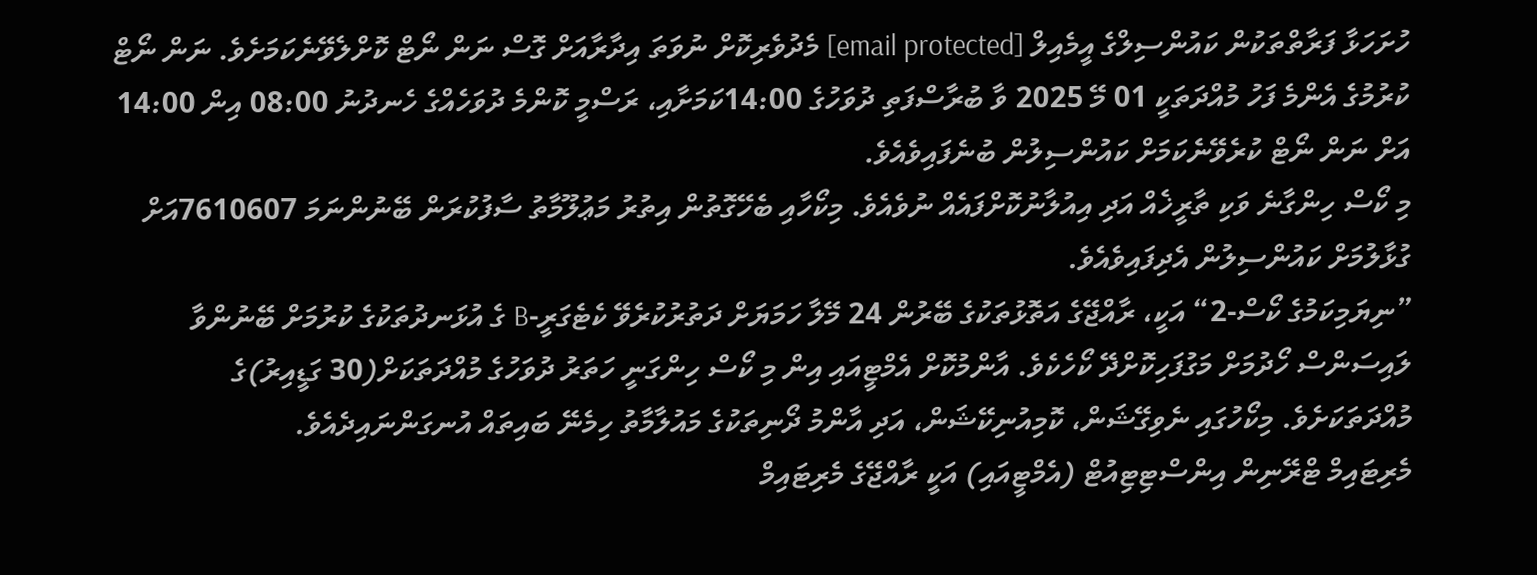ހުށަހަޅާ ފަރާތްތަކުން ކައުންސިލްގެ އީމެއިލް [email protected] މެދުވެރިކޮށް ނުވަތަ އިދާރާއަށް ގޮސް ނަން ނޯޓް ކޮށްލެވޭނެކަމަށެވެ. ނަން ނޯޓް ކުރުމުގެ އެންމެ ފަހު މުއްދަތަކީ 01 މޭ 2025 ވާ ބުރާސްފަތި ދުވަހުގެ 14:00ކަމަށާއި، ރަސްމީ ކޮންމެ ދުވަހެއްގެ ހެނދުނު 08:00 އިން 14:00 އަށް ނަން ނޯޓް ކުރެވޭނެކަމަށް ކައުންސިލުން ބުނެފައިވެއެވެ.
މި ކޯސް ހިންގާނެ ވަކި ތާރީޚެއް އަދި އިއުލާނުކޮށްފައެއް ނުވެއެވެ. މިކޯހާއި ބެހޭގޮތުން އިތުރު މަޢުލޫމާތު ސާފުކުރަން ބޭނުންނަމަ 7610607އަށް ގުޅާލުމަށް ކައުންސިލުން އެދިފައިވެއެވެ.
”ނިޔަމިކަމުގެ ކޯސް-2“ އަކީ، ރާއްޖޭގެ އަތޮޅުތަކުގެ ބޭރުން 24 މޭލާ ހަމަޔަށް ދަތުރުކުރެވޭ ކެޓެގަރީ-B ގެ އުޅަނދުތަކުގެ ކުރުމަށް ބޭނުންވާ ލައިސަންސް ހޯދުމަށް މަގުފަހިކޮށްދޭ ކޯހެކެވެ. އާންމުކޮށް އެމްޓީއައި އިން މި ކޯސް ހިންގަނީ ހަތަރު ދުވަހުގެ މުއްދަތަކަށް(30 ގަޑީއިރު)ގެ މުއްދަތަކަށެވެ. މިކޯހުގައި ނެވިގޭޝަން، ކޮމިއުނިކޭޝަން، އަދި އާންމު ދޯނިތަކުގެ މައުލާމާތު ހިމެނޭ ބައިތައް އުނގަންނައިދެއެވެ.
މެރިޓައިމް ޓްރޭނިން އިންސްޓިޓިއުޓް (އެމްޓީއައި) އަކީ ރާއްޖޭގެ މެރިޓައިމް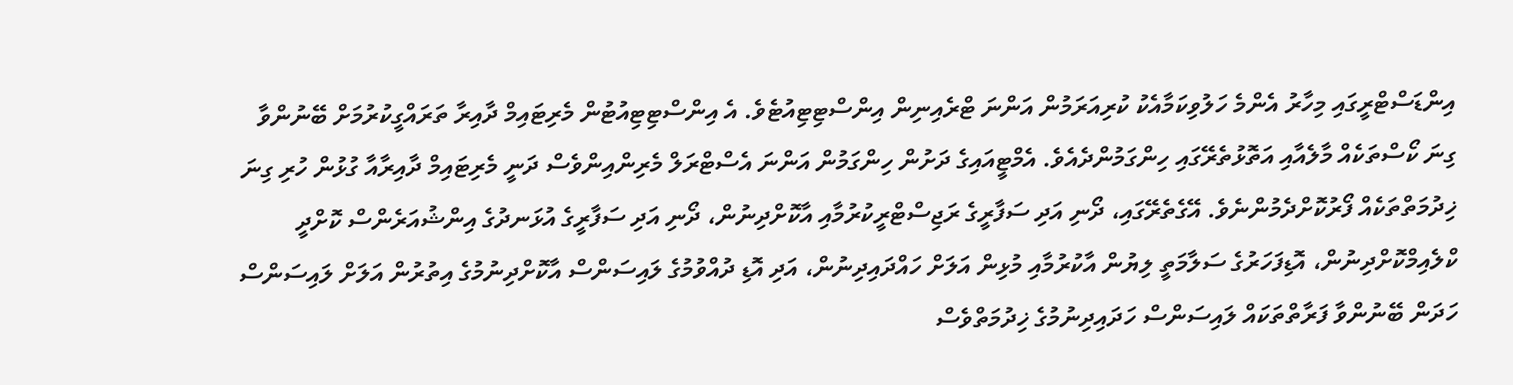އިންޑަސްޓްރީގައި މިހާރު އެންމެ ހަލުވިކަމާއެކު ކުރިއަރަމުން އަންނަ ޓްރެއިނިން އިންސްޓިޓިއުޓެވެ. އެ އިންސްޓިޓިއުޓުން މެރިޓައިމް ދާއިރާ ތަރައްގީކުރުމަށް ބޭނުންވާ ގިނަ ކޯސްތަކެއް މާލެއާއި އަތޮޅުތެރޭގައި ހިންގަމުންދެއެވެ. އެމްޓީއައިގެ ދަށުން ހިންގަމުން އަންނަ އެސްޓްރަލް މެރިންއިންވެސް ދަނީ މެރިޓައިމް ދާއިރާއާ ގުޅުން ހުރި ގިނަ ޚިދުމަތްތަކެއް ފޯރުކޮށްދެމުންނެވެ. އޭގެތެރޭގައި، ދޯނި އަދި ސަފާރީގެ ރަޖިސްޓްރީކުރުމާއި އާކޮށްދިނުން، ދޯނި އަދި ސަފާރީގެ އުޅަނދުގެ އިންޝުއަރެންސް ކޮށްދީ ކްލެއިމްކޮށްދިނުން، އޮޑިފަހަރުގެ ސަލާމަތީ ލިޔުން އާކުރުމާއި މުޅިން އަލަށް ހައްދައިދިނުން، އަދި އޮޑި ދުއްވުމުގެ ލައިސަންސް އާކޮށްދިނުމުގެ އިތުރުން އަލަށް ލައިސަންސް ހަދަން ބޭނުންވާ ފަރާތްތަކައް ލައިސަންސް ހަދައިދިނުމުގެ ޚިދުމަތްވެސް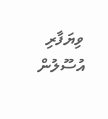ވިޔަފާރި އުސޫލުން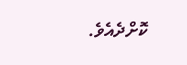ކޮށްދެއެވެ.